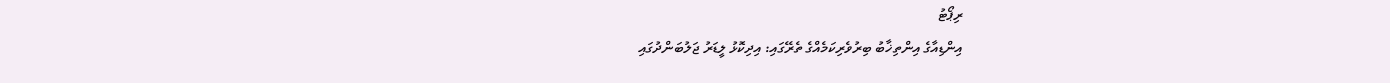ރިޕޯޓު
އިންޑިއާގެ އިންތިޚާބު ބިރުވެރިކަމެއްގެ ތެރޭގައި: އިދިކޮޅު ލީޑަރު ޖަލުބަންދުގައި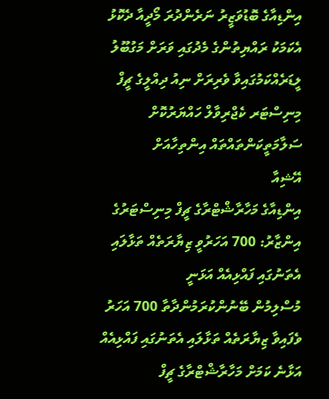އިންޑިއާގެ ބޮޑުވަޒީރު ނަރެންދުރަ މޯދީއާ ދެކޮޅު އެކަމަކު ރައްޔިތުންގެ މެދުގައި ވަރަށް މަގުބޫލު ލީޑަރެއްކަމުގައިވާ ވެރިރަށް ނިއު ދިއްލީގެ ޗީފް މިނިސްޓަރ ކެޖްރިވާލް ހައްޔަރުކޮށް ސަލާމަތީކަންތައްތައް އިންތިހާއަށް
އޭޝިއާ
އިންޑިއާގެ މަހާރާޝްޓްރާގެ ޗީފް މިނިސްޓަރުގެ އިންޒާރު: 700 އަހަރުވީ ޒިޔާރަތެއް ތަޅާލައި އެތަނުގައި ފައްޅިއެއް އަޅަނީ
މުސްލިމުން ބޭނުންކުރަމުންދާތާ 700 އަހަރު ވެފައިވާ ޒިޔާރަތެއް ތަޅާލައި އެތަނުގައި ފައްޅިއެއް އަޅާނެ ކަމަށް މަހާރާޝްޓްރާގެ ޗީފް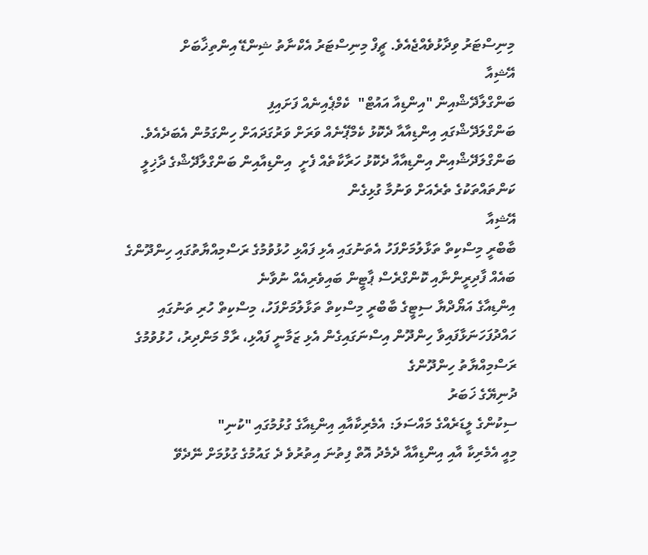މިނިސްޓަރު ވިދާޅުވެއްޖެއެވެ. ޗީފް މިނިސްޓަރު އެކްނާތު ޝިންޑޭ އިންތިޚާބަށް
އޭޝިއާ
ބަންގްލާދޭޝްއިން "އިންޑިއާ އައުޓް"  ކެމްޕެއިނެއް ފަށައިފި
ބަންގްލަދޭޝްގައި އިންޑިއާއާ ދެކޮޅު ކެމްޕޭނެއް ވަރަށް ވަރުގަދައަށް ހިންގަމުން އެބަދެއެވެ. ބަންގްލަދޭޝްއިން އިންޑިއާއާ ދެކޮޅު ހަރާކާތެއް ފެށީ  އިންޑިއާއިން ބަންގްލާދޭޝްގެ ދާޚިލީ ކަންތައްތަކުގެ ތެރެއަށް ވަނުމާ ގުޅިގެން
އޭޝިއާ
ބާބްރީ މިސްކިތް ތަޅާލުމަށްފަހު އެތަނުގައި އެޅި ފައްޅި ހުޅުވުމުގެ ރަސްމިއްޔާތުގައި ހިންދޫންގެ ބައެއް ފާދިރީންނާއި ކޮންގްރެސް ޕާޓީން ބައިވެރިއެއް ނުވާނެ
އިންޑިއާގެ އަޔޯދްޔާ ސިޓީގެ ބާބްރީ މިސްކިތް ތަޅާލުމަށްފަހު، މިސްކިތް ހުރި ތަނުގައި  ހައްދުފަހަނަޅާފައިވާ ހިންދޫން އިސްނަގައިގެން އެޅި ޒަމާނީ ފައްޅި، ރާމް މަންދިރު، ހުޅުވުމުގެ ރަސްމިއްޔާތު ހިންދޫންގެ
ދުނިޔޭގެ ޚަބަރު
ސިކުންގެ ލީޑަރެއްގެ މައްސަލަ: އެމެރިކާއާއި އިންޑިއާގެ ގުޅުމުގައި "ކުނި"
މިއީ އެމެރިކާ އާއި އިންޑިއާއާ ދެމެދު އޮތް ފިތުނަ އިތުރުވެ ދެ ގައުމުގެ ގުޅުމަށް ނޭދެވޭ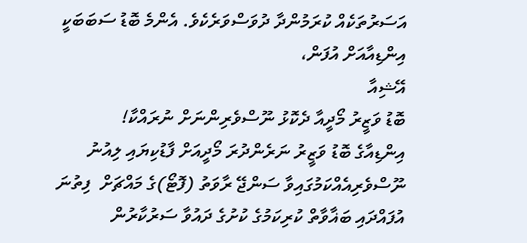އަސަރުތަކެއް ކުރަމުންދާ ދުވަސްވަރެކެވެ. އެންމެ ބޮޑު ސަބަބަކީ އިންޑިއާއަށް އުފަން،
އޭޝިއާ
ބޮޑު ވަޒީރު މޯދީއާ ދެކޮޅު ނޫސްވެރިންނަށް ނުރައްކާ!
އިންޑިއާގެ ބޮޑު ވަޒީރު ނަރެންދުރަ މޯދީއަށް ފާޑުކިޔައި ލިއުނު ނޫސްވެރިއެއްކަމުގައިވާ ސަންޖޭ ރާވަތު (ފޮޓޯ)ގެ މައްޗަށް  ފިތުނަ އުފައްދައި ބަޣާވާތް ކުރިކަމުގެ ކުށުގެ ދައުވާ ސަރުކާރުން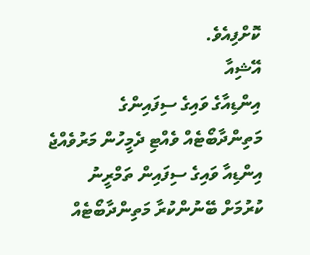ކޮށްފިއެވެ.
އޭޝިއާ
އިންޑިއާގެ ވައިގެ ސިފައިންގެ މަތިންދާބޯޓެއް ވެއްޓި ދެމީހުން މަރުވެއްޖެ
އިންޑިއާ ވައިގެ ސިފައިން ތަމްރީނު ކުރުމަށް ބޭނުންކުރާ މަތިންދާބޯޓެއް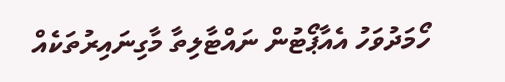ހޯމަދުވަހު އެއާޕޯޓުން ނައްޓާލިތާ މާގިނައިރުތަކެއް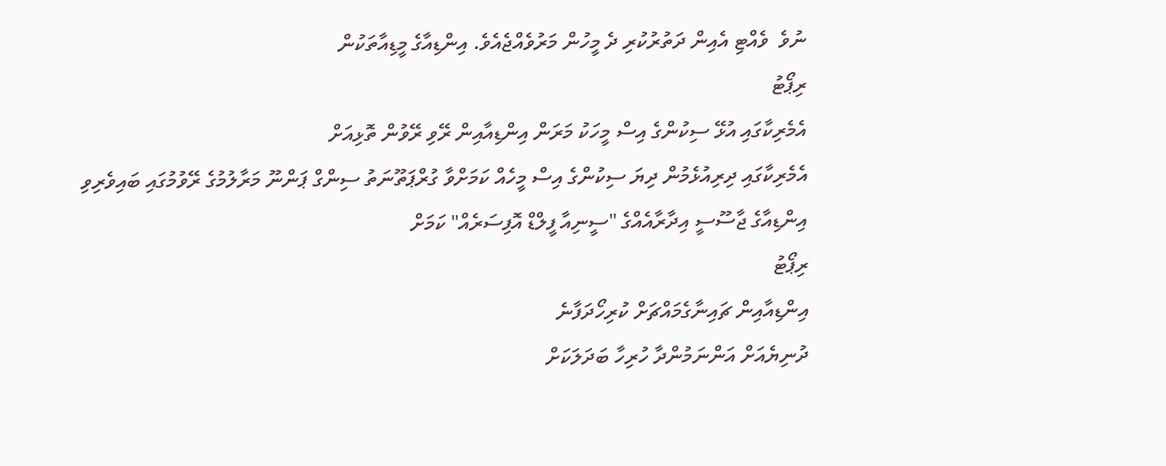ނުވެ  ވެއްޓި އެއިން ދަތުރުކުރި ދެ މީހުން މަރުވެއްޖެއެވެ. އިންޑިއާގެ މީޑިއާތަކުން
ރިޕޯޓު
އެމެރިކާގައި އުޅޭ ސިކުންގެ އިސް މީހަކު މަރަން އިންޑިއާއިން ރޭވި ރޭވުން ތޮޅިއަށް
އެމެރިކާގައި ދިރިއުޅެމުން ދިޔަ ސިކުންގެ އިސް މީހެއް ކަމަށްވާ ގުރްޕަތޫނަތު ސިންގް ޕަންނޫ މަރާލުމުގެ ރޭވުމުގައި ބައިވެރިވި އިންޑިއާގެ ޖާސޫސީ އިދާރާއެއްގެ "ސީނިއާ ފީލްޑް އޮފިސަރެއް" ކަމަށް
ރިޕޯޓު
އިންޑިއާއިން ޗައިނާގެމައްޗަށް ކުރިހޯދަފާނެ
ދުނިޔެއަށް އަންނަމުންދާ ހުރިހާ ބަދަލަކަށް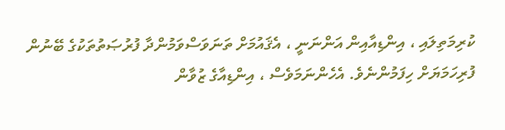ކުރިމަތިލައި ، އިންޑިއާއިން އަންނަނީ ، އެޤައުމަށް ތަނަވަސްވަމުންދާ ފުރުޞަތުތަކުގެ ބޭނުން ފުރިހަމަޔަށް ހިފަމުންނެވެ. އެހެންނަމަވެސް ، އިންޑިއާގެ ޒުވާން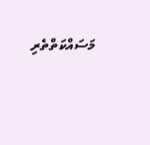މަސައްކަތްތެރި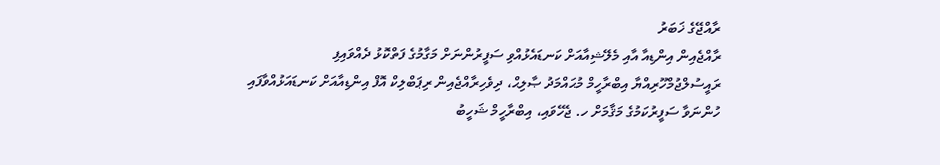ރާއްޖޭގެ ޚަބަރު
ރާއްޖެއިން އިންޑިއާ އާއި މެލޭޝިއާއަށް ކަނޑައެޅުއްވި ސަފީރުންނަށް މަގާމުގެ ފަތްކޮޅު ދެއްވައިފި
ރައީސުލްޖުމްހޫރިއްޔާ އިބްރާހީމް މުޙައްމަދު ޞާލިޙް، ދިވެހިރާއްޖެއިން ރިޕަބްލިކް އޮފް އިންޑިއާއަށް ކަނޑައަޅުއްވާފައި ހުންނަވާ ސަފީރުކަމުގެ މަޤާމަށް ހ. ޖެހޭވައި، އިބްރާހީމް ޝަހީބު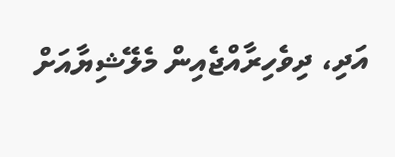އަދި، ދިވެހިރާއްޖެއިން މެލޭޝިޔާއަށް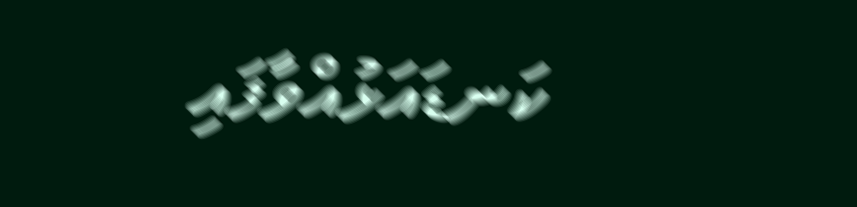ކަނޑައަޅުއްވާފައި